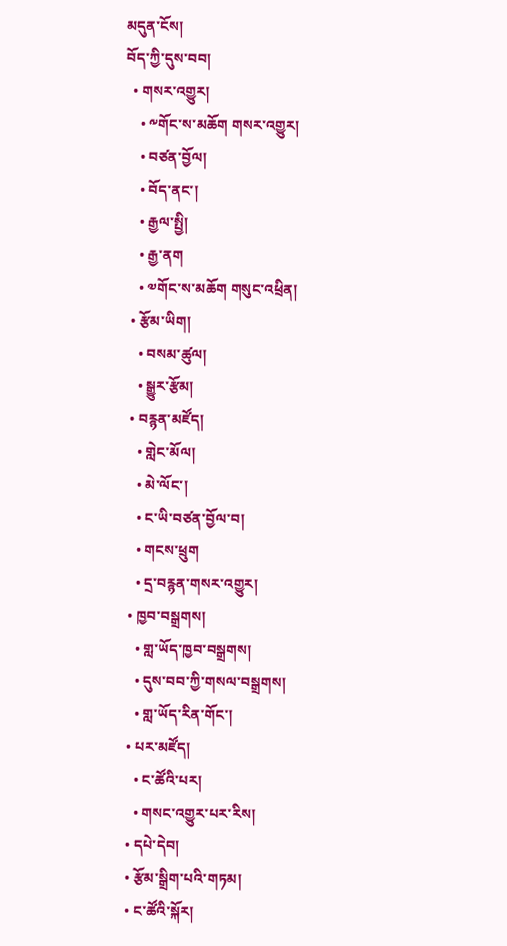མདུན་ངོས།
བོད་ཀྱི་དུས་བབ།
  • གསར་འགྱུར།
    • ༸གོང་ས་མཆོག གསར་འགྱུར།
    • བཙན་བྱོལ།
    • བོད་ནང་།
    • རྒྱལ་སྤྱི།
    • རྒྱ་ནག
    • ༧གོང་ས་མཆོག གསུང་འཕྲིན།
  • རྩོམ་ཡིག།
    • བསམ་ཚུལ།
    • སྒྱུར་རྩོམ།
  • བརྙན་མཛོད།
    • གླེང་མོལ།
    • མེ་ལོང་།
    • ང་ཡི་བཙན་བྱོལ་བ།
    • གངས་ཕྲུག
    • དྲ་བརྙན་གསར་འགྱུར།
  • ཁྱབ་བསྒྲགས།
    • གླ་ཡོད་ཁྱབ་བསྒྲགས།
    • དུས་བབ་ཀྱི་གསལ་བསྒྲགས།
    • གླ་ཡོད་རིན་གོང་།
  • པར་མཛོད།
    • ང་ཚོའི་པར།
    • གསང་འགྱུར་པར་རིས།
  • དཔེ་དེབ།
  • རྩོམ་སྒྲིག་པའི་གཏམ།
  • ང་ཚོའི་སྐོར།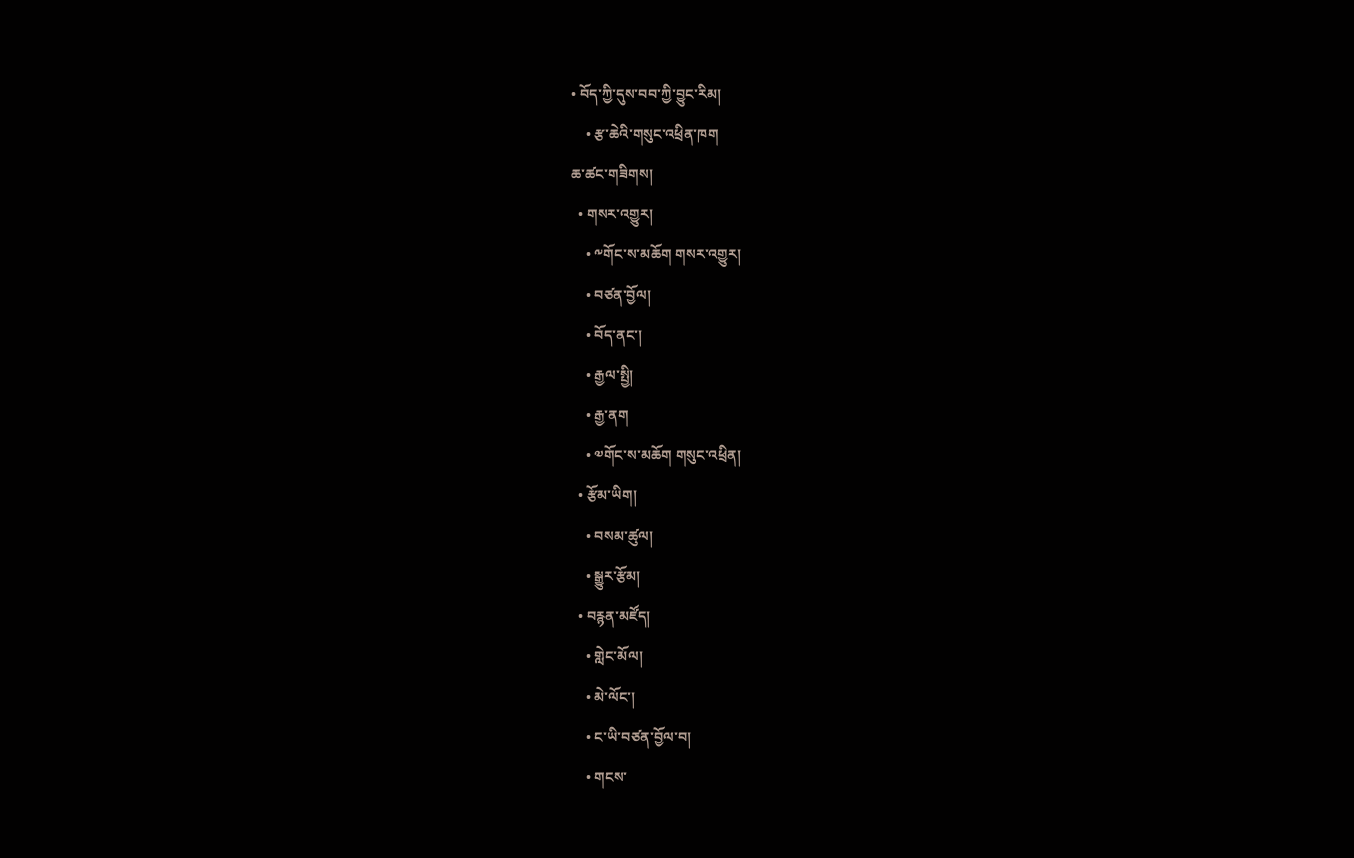• བོད་ཀྱི་དུས་བབ་ཀྱི་བྱུང་རིམ།
    • རྩ་ཆེའི་གསུང་འཕྲིན་ཁག
ཆ་ཚང་གཟིགས།
  • གསར་འགྱུར།
    • ༸གོང་ས་མཆོག གསར་འགྱུར།
    • བཙན་བྱོལ།
    • བོད་ནང་།
    • རྒྱལ་སྤྱི།
    • རྒྱ་ནག
    • ༧གོང་ས་མཆོག གསུང་འཕྲིན།
  • རྩོམ་ཡིག།
    • བསམ་ཚུལ།
    • སྒྱུར་རྩོམ།
  • བརྙན་མཛོད།
    • གླེང་མོལ།
    • མེ་ལོང་།
    • ང་ཡི་བཙན་བྱོལ་བ།
    • གངས་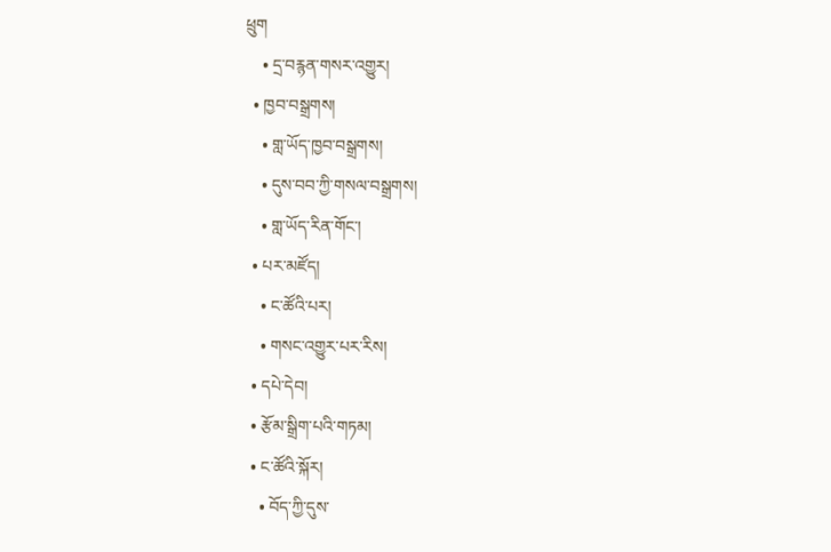ཕྲུག
    • དྲ་བརྙན་གསར་འགྱུར།
  • ཁྱབ་བསྒྲགས།
    • གླ་ཡོད་ཁྱབ་བསྒྲགས།
    • དུས་བབ་ཀྱི་གསལ་བསྒྲགས།
    • གླ་ཡོད་རིན་གོང་།
  • པར་མཛོད།
    • ང་ཚོའི་པར།
    • གསང་འགྱུར་པར་རིས།
  • དཔེ་དེབ།
  • རྩོམ་སྒྲིག་པའི་གཏམ།
  • ང་ཚོའི་སྐོར།
    • བོད་ཀྱི་དུས་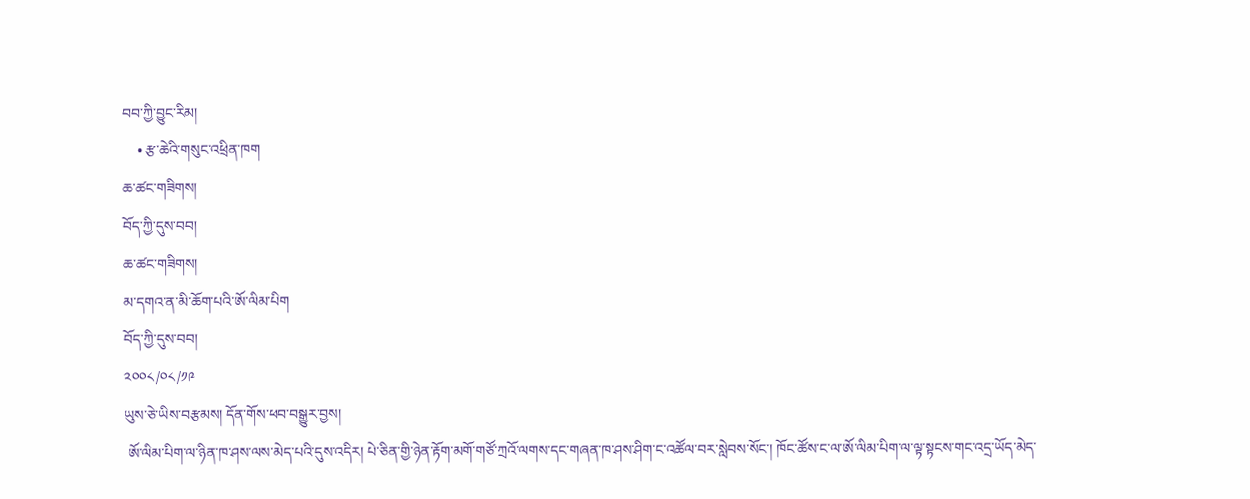བབ་ཀྱི་བྱུང་རིམ།
    • རྩ་ཆེའི་གསུང་འཕྲིན་ཁག
ཆ་ཚང་གཟིགས།
བོད་ཀྱི་དུས་བབ།
ཆ་ཚང་གཟིགས།
མ་དགའ་ན་མི་ཆོག་པའི་ཨོ་ལིམ་པིག
བོད་ཀྱི་དུས་བབ།
༢༠༠༨/༠༨/༡༩
ཡུས་ཅེ་ཡིས་བརྩམས། དོན་གོས་ཕབ་བསྒྱུར་བྱས།
 ཨོ་ལིམ་པིག་ལ་ཉིན་ཁ་ཤས་ལས་མེད་པའི་དུས་འདིར། པེ་ཅིན་གྱི་ཉེན་རྟོག་མགོ་གཙོ་ཀྲའོ་ལགས་དང་གཞན་ཁ་ཤས་ཤིག་ང་འཚོལ་བར་སླེབས་སོང་། ཁོང་ཚོས་ང་ལ་ཨོ་ལིམ་པིག་ལ་ལྟ་སྟངས་གང་འདྲ་ཡོད་མེད་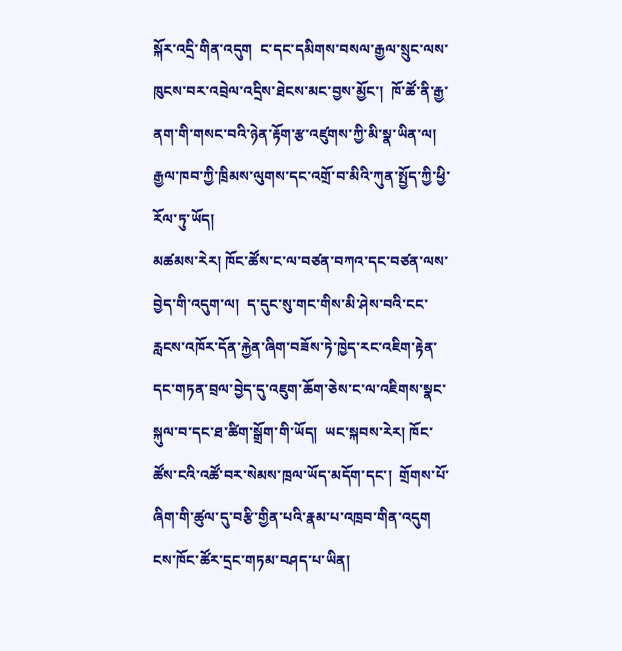སྐོར་འདྲི་གིན་འདུག  ང་དང་དམིགས་བསལ་རྒྱལ་སྲུང་ལས་ཁུངས་བར་འབྲེལ་འདྲིས་ཐེངས་མང་བྱས་མྱོང་།  ཁོ་ཚོ་ནི་རྒྱ་ནག་གི་གསང་བའི་ཉེན་རྟོག་རྩ་འཛུགས་ཀྱི་མི་སྣ་ཡིན་ལ། རྒྱལ་ཁབ་ཀྱི་ཁྲིམས་ལུགས་དང་འགྲོ་བ་མིའི་ཀུན་སྤྱོད་ཀྱི་ཕྱི་རོལ་ཏུ་ཡོད།
མཚམས་རེར། ཁོང་ཚོས་ང་ལ་བཙན་བཀའ་དང་བཙན་ལས་བྱེད་གི་འདུག་ལ།  ད་དུང་སུ་གང་གིས་མི་ཤེས་བའི་ངང་རླངས་འཁོར་དོན་རྐྱེན་ཞིག་བཟོས་ཏེ་ཁྱེད་རང་འཇིག་རྟེན་དང་གཏན་བྲལ་བྱེད་དུ་འཇུག་ཆོག་ཅེས་ང་ལ་འཇིགས་སྣང་སྐུལ་བ་དང་ཐ་ཚིག་སྒྲོག་གི་ཡོད།  ཡང་སྐབས་རེར། ཁོང་ཚོས་ངའི་འཚོ་བར་སེམས་ཁྲལ་ཡོད་མདོག་དང་།  གྲོགས་པོ་ཞིག་གི་ཚུལ་དུ་བརྩི་གྱིན་པའི་རྣམ་པ་འཁྲབ་གིན་འདུག
ངས་ཁོང་ཚོར་དྲང་གཏམ་བཤད་པ་ཡིན།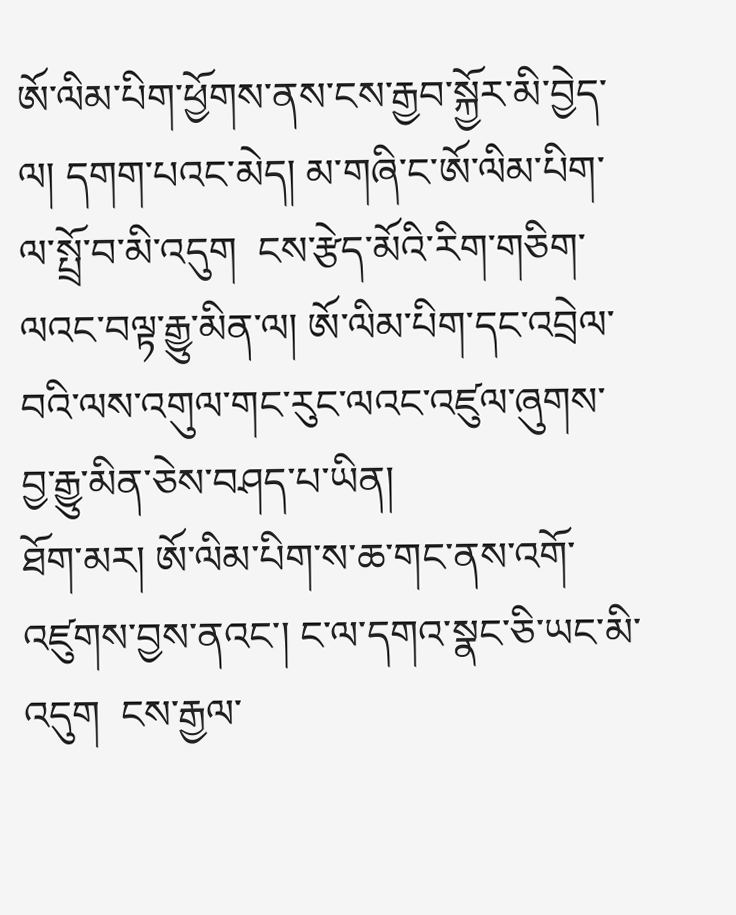ཨོ་ལིམ་པིག་ཕྱོགས་ནས་ངས་རྒྱབ་སྐྱོར་མི་བྱེད་ལ། དགག་པའང་མེད། མ་གཞི་ང་ཨོ་ལིམ་པིག་ལ་སྤྲོ་བ་མི་འདུག  ངས་རྩེད་མོའི་རིག་གཅིག་ལའང་བལྟ་རྒྱུ་མིན་ལ། ཨོ་ལིམ་པིག་དང་འབྲེལ་བའི་ལས་འགུལ་གང་རུང་ལའང་འཛུལ་ཞུགས་བྱ་རྒྱུ་མིན་ཅེས་བཤད་པ་ཡིན།
ཐོག་མར། ཨོ་ལིམ་པིག་ས་ཆ་གང་ནས་འགོ་འཛུགས་བྱས་ནའང་། ང་ལ་དགའ་སྣང་ཅི་ཡང་མི་འདུག  ངས་རྒྱལ་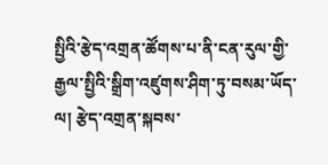སྤྱིའི་རྩེད་འགྲན་ཚོགས་པ་ནི་ངན་རུལ་གྱི་རྒྱལ་སྤྱིའི་སྒྲིག་འཛུགས་ཤིག་ཏུ་བསམ་ཡོད་ལ། རྩེད་འགྲན་སྐབས་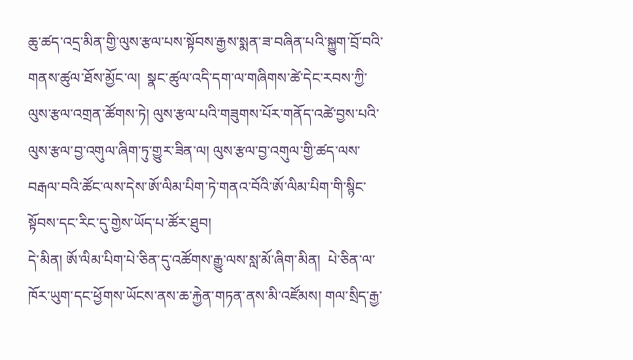ཆུ་ཚད་འདྲ་མིན་གྱི་ལུས་རྩལ་པས་སྟོབས་རྒྱས་སྨན་ཟ་བཞིན་པའི་སྐྱུག་བྲོ་བའི་གནས་ཚུལ་ཐོས་མྱོང་ལ།  སྣང་ཚུལ་འདི་དག་ལ་གཞིགས་ཚེ་དེང་རབས་ཀྱི་ལུས་རྩལ་འགྲན་ཚོགས་ཏེ། ལུས་རྩལ་པའི་གཟུགས་པོར་གནོད་འཚེ་བྱས་པའི་ལུས་རྩལ་བྱ་འགུལ་ཞིག་ཏུ་གྱུར་ཟིན་ལ། ལུས་རྩལ་བྱ་འགུལ་གྱི་ཚད་ལས་བརྒལ་བའི་ཚོང་ལས་དེས་ཨོ་ལིམ་པིག་ཏེ་གནའ་བོའི་ཨོ་ལིམ་པིག་གི་སྙིང་སྟོབས་དང་རིང་དུ་གྱེས་ཡོད་པ་ཚོར་ཐུབ།
དེ་མིན། ཨོ་ལིམ་པིག་པེ་ཅིན་དུ་འཚོགས་རྒྱུ་ལས་སླ་མོ་ཞིག་མིན།  པེ་ཅིན་ལ་ཁོར་ཡུག་དང་ཕྱོགས་ཡོངས་ནས་ཆ་རྐྱེན་གཏན་ནས་མི་འཛོམས། གལ་སྲིད་རྒྱ་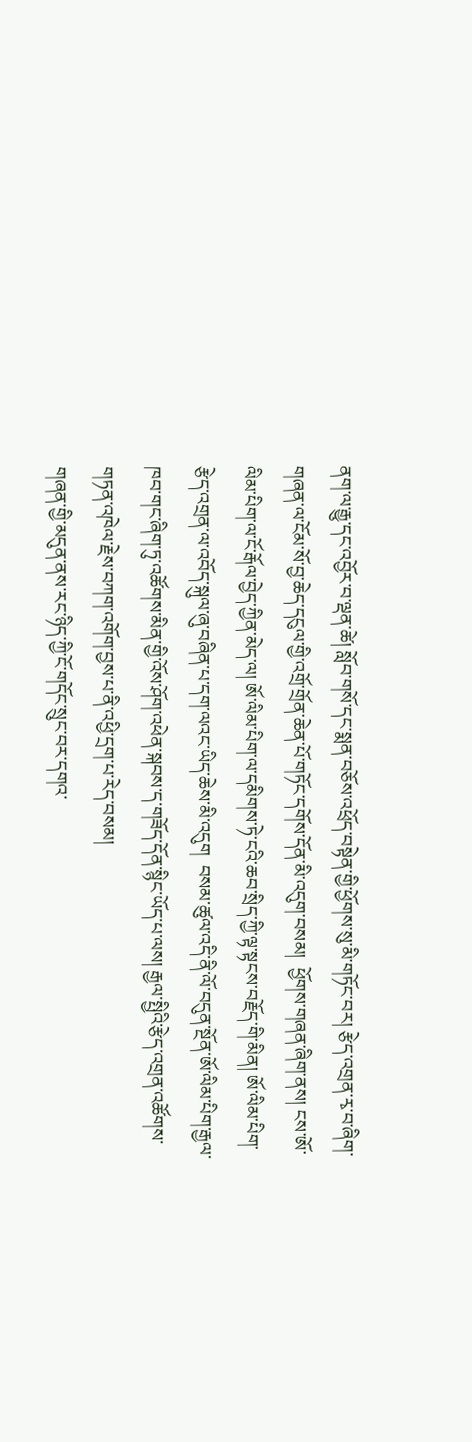ནག་ལ་རྒྱུ་དང་འབྱོར་བ་ལྡན་ཚེ། སློབ་གསོ་དང་སྨན་བཅོས་འཕྲོད་བསྟེན་གྱི་ཕྱོགས་སུ་མི་གཏོང་བར། རྩེད་འགྲན་རྭ་བ་ཞིག་གཞན་ལ་ངོམ་སོ་བྱ་ཆེད་དངུལ་གྱི་འགྲོ་གྲོན་ཆེན་པོ་གཏོང་དགོས་དོན་མི་འདུག་བསམ།  ཕྱོགས་གཞན་ཞིག་ནས། ངས་ཨོ་ལིམ་པིག་ལ་ངོ་རྒོལ་བྱེད་ཀྱིན་མེད་ལ། ཨོ་ལིམ་པིག་ལ་དམིགས་ཏེ་ངའི་ཆབ་སྲིད་ཀྱི་ལྟ་སྟངས་བརྗོད་གི་མིན། ཨོ་ལིམ་པིག་རྩེད་འགྲན་ལ་འབོད་སྐུལ་ཞུ་བཞིན་པ་དག་ལའང་ཡིད་ཆེས་མི་འདུག  བསམ་ཚུལ་འདི་ནི་ལོ་བདུན་སྔོན་ཨོ་ལིམ་པིག་རྒྱལ་ཁབ་གང་ཞིག་ཏུ་འཚོགས་མིན་གྱི་འོས་ཤོག་འཕེན་སྐབས་ད་གཟོད་དོན་སྙིང་ཡོད་པ་ལས། རྒྱལ་སྤྱིའི་རྩེད་འགྲན་འཚོགས་གཏན་འཁེལ་རྗེས་བཀག་འགོག་བྱས་པ་ནི་འཕྱི་དྲག་པ་རེད་བསམ།
གཞན་གྱི་མདུན་ནས་རང་ཉིད་ཀྱི་ངོ་གདོང་སྲུང་བར་དགའ་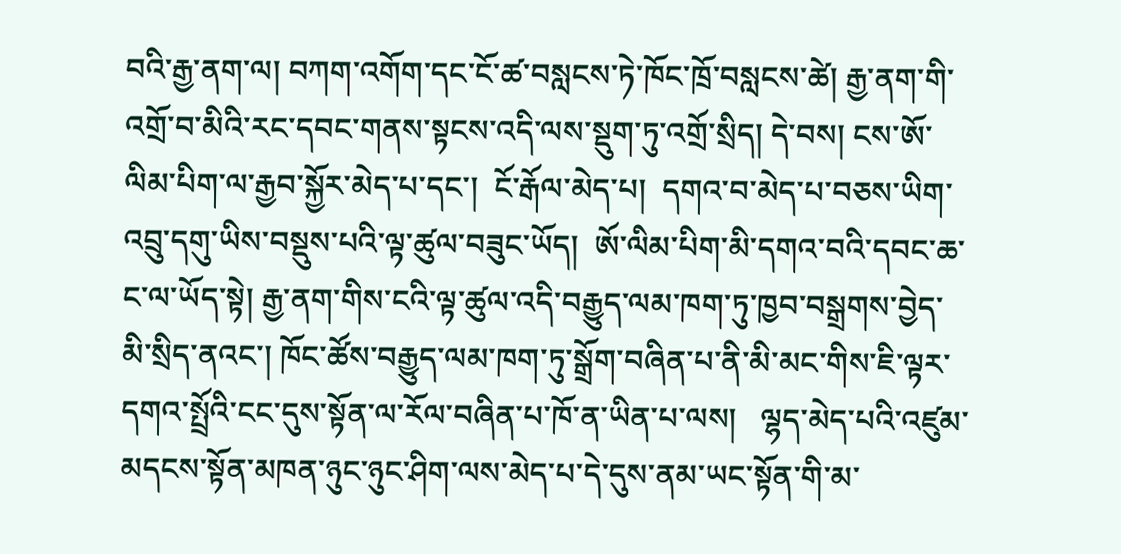བའི་རྒྱ་ནག་ལ། བཀག་འགོག་དང་ངོ་ཚ་བསླངས་ཏེ་ཁོང་ཁྲོ་བསླངས་ཚེ། རྒྱ་ནག་གི་འགྲོ་བ་མིའི་རང་དབང་གནས་སྟངས་འདི་ལས་སྡུག་ཏུ་འགྲོ་སྲིད། དེ་བས། ངས་ཨོ་ལིམ་པིག་ལ་རྒྱབ་སྐྱོར་མེད་པ་དང་།  ངོ་རྒོལ་མེད་པ།  དགའ་བ་མེད་པ་བཅས་ཡིག་འབྲུ་དགུ་ཡིས་བསྡུས་པའི་ལྟ་ཚུལ་བཟུང་ཡོད།  ཨོ་ལིམ་པིག་མི་དགའ་བའི་དབང་ཆ་ང་ལ་ཡོད་སྟེ། རྒྱ་ནག་གིས་ངའི་ལྟ་ཚུལ་འདི་བརྒྱུད་ལམ་ཁག་ཏུ་ཁྱབ་བསྒྲགས་བྱེད་མི་སྲིད་ནའང་། ཁོང་ཚོས་བརྒྱུད་ལམ་ཁག་ཏུ་སྒྲོག་བཞིན་པ་ནི་མི་མང་གིས་ཇི་ལྟར་དགའ་སྤྲོའི་ངང་དུས་སྟོན་ལ་རོལ་བཞིན་པ་ཁོ་ན་ཡིན་པ་ལས།   ལྷད་མེད་པའི་འཛུམ་མདངས་སྟོན་མཁན་ཉུང་ཉུང་ཤིག་ལས་མེད་པ་དེ་དུས་ནམ་ཡང་སྟོན་གི་མ་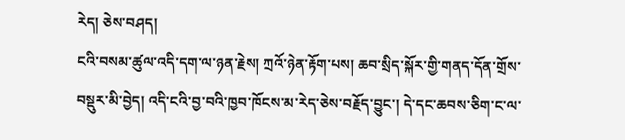རེད། ཅེས་བཤད།
ངའི་བསམ་ཚུལ་འདི་དག་ལ་ཉན་རྗེས། ཀྲའོ་ཉེན་རྟོག་པས། ཆབ་སྲིད་སྐོར་གྱི་གནད་དོན་གྲོས་བསྡུར་མི་བྱེད། འདི་ངའི་བྱ་བའི་ཁྱབ་ཁོངས་མ་རེད་ཅེས་བརྗོད་བྱུང་། དེ་དང་ཆབས་ཅིག་ང་ལ་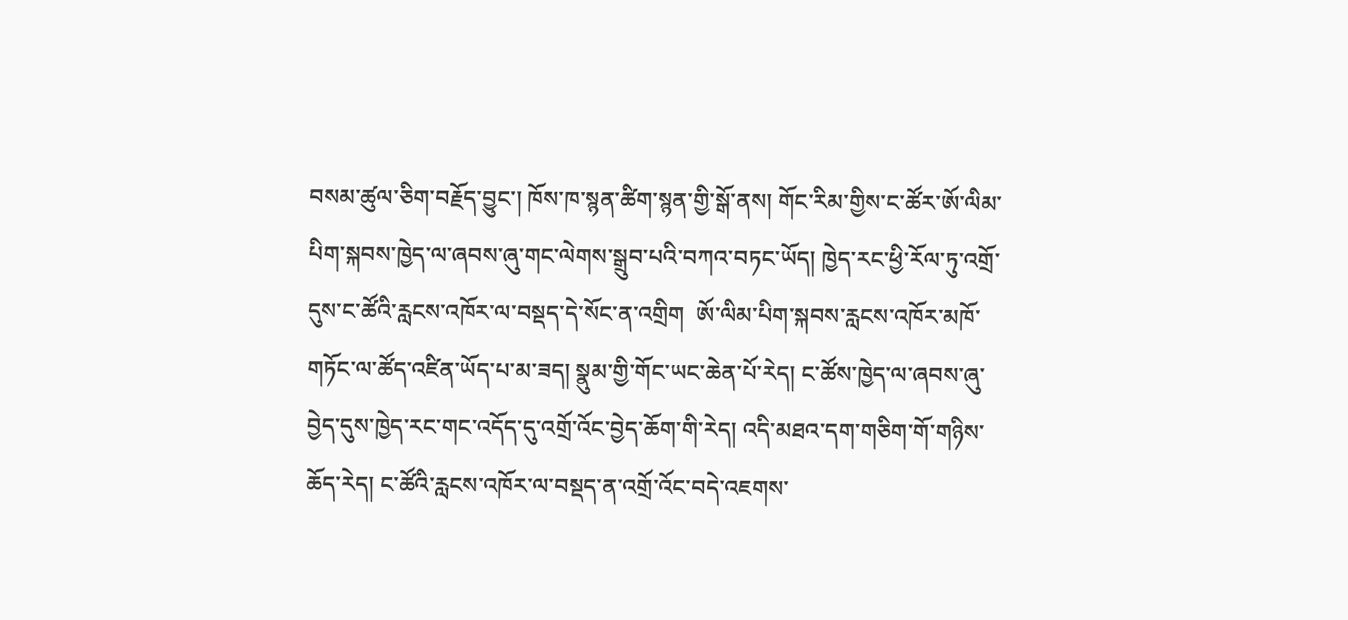བསམ་ཚུལ་ཅིག་བརྗོད་བྱུང་། ཁོས་ཁ་སྙན་ཚིག་སྙན་གྱི་སྒོ་ནས། གོང་རིམ་གྱིས་ང་ཚོར་ཨོ་ལིམ་པིག་སྐབས་ཁྱེད་ལ་ཞབས་ཞུ་གང་ལེགས་སྒྲུབ་པའི་བཀའ་བཏང་ཡོད། ཁྱེད་རང་ཕྱི་རོལ་ཏུ་འགྲོ་དུས་ང་ཚོའི་རླངས་འཁོར་ལ་བསྡད་དེ་སོང་ན་འགྲིག  ཨོ་ལིམ་པིག་སྐབས་རླངས་འཁོར་མཁོ་གཏོང་ལ་ཚོད་འཛིན་ཡོད་པ་མ་ཟད། སྣུམ་གྱི་གོང་ཡང་ཆེན་པོ་རེད། ང་ཚོས་ཁྱེད་ལ་ཞབས་ཞུ་བྱེད་དུས་ཁྱེད་རང་གང་འདོད་དུ་འགྲོ་འོང་བྱེད་ཆོག་གི་རེད། འདི་མཐའ་དག་གཅིག་གོ་གཉིས་ཆོད་རེད། ང་ཚོའི་རླངས་འཁོར་ལ་བསྡད་ན་འགྲོ་འོང་བདེ་འཇགས་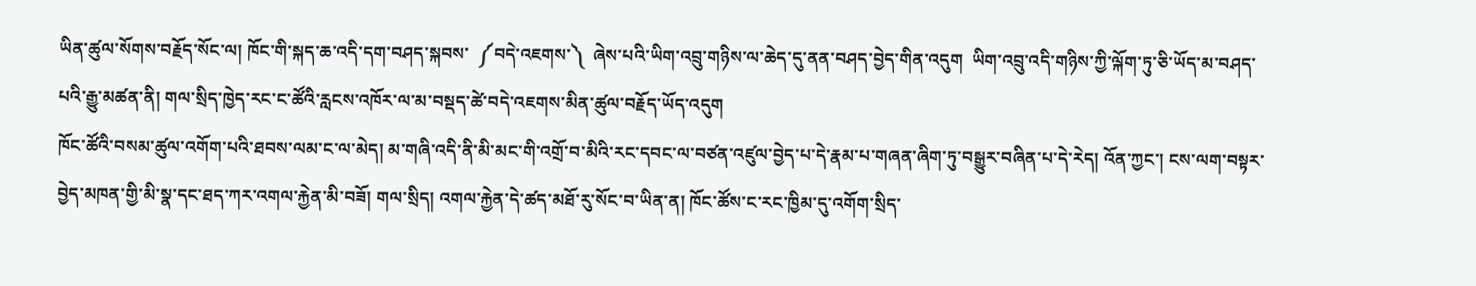ཡིན་ཚུལ་སོགས་བརྗོད་སོང་ལ། ཁོང་གི་སྐད་ཆ་འདི་དག་བཤད་སྐབས་  ༼བདེ་འཇགས་༽  ཞེས་པའི་ཡིག་འབྲུ་གཉིས་ལ་ཆེད་དུ་ནན་བཤད་བྱེད་གིན་འདུག  ཡིག་འབྲུ་འདི་གཉིས་ཀྱི་ལྐོག་ཏུ་ཅི་ཡོད་མ་བཤད་པའི་རྒྱུ་མཚན་ནི། གལ་སྲིད་ཁྱེད་རང་ང་ཚོའི་རླངས་འཁོར་ལ་མ་བསྡད་ཚེ་བདེ་འཇགས་མིན་ཚུལ་བརྗོད་ཡོད་འདུག
ཁོང་ཚོའི་བསམ་ཚུལ་འགོག་པའི་ཐབས་ལམ་ང་ལ་མེད། མ་གཞི་འདི་ནི་མི་མང་གི་འགྲོ་བ་མིའི་རང་དབང་ལ་བཙན་འཛུལ་བྱེད་པ་དེ་རྣམ་པ་གཞན་ཞིག་ཏུ་བསྒྱུར་བཞིན་པ་དེ་རེད། འོན་ཀྱང་། ངས་ལག་བསྟར་བྱེད་མཁན་གྱི་མི་སྣ་དང་ཐད་ཀར་འགལ་རྐྱེན་མི་བཟོ། གལ་སྲིད། འགལ་རྐྱེན་དེ་ཚད་མཐོ་རུ་སོང་བ་ཡིན་ན། ཁོང་ཚོས་ང་རང་ཁྱིམ་དུ་འགོག་སྲིད་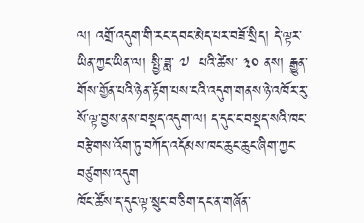ལ། འགྲོ་འདུག་གི་རང་དབང་མེད་པར་བཟོ་སྲིད། དེ་ལྟར་ཡིན་ཀྱང་ཡིན་ལ། སྤྱི་ཟླ་ ༧  པའི་ཚེས་ ༣༠ ནས། རྒྱུན་གོས་གྱོན་པའི་ཉེན་རྟོག་པས་ངའི་འདུག་གནས་ཉེ་འཁོར་རུ་སོ་ལྟ་བྱས་ནས་བསྡད་འདུག་ལ། ད་དུང་ང་བསྡད་སའི་ཁང་བརྩེགས་འོག་ཏུ་བཀོད་འདོམས་ཁང་ཆུང་ཆུང་ཞིག་ཀྱང་བཙུགས་འདུག
ཁོང་ཚོས་ད་དུང་ལྟ་སྲུང་བ་ཅིག་དང་ན་གཞོན་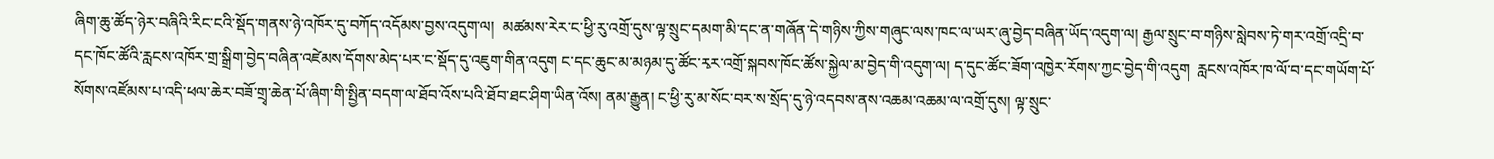ཞིག་ཆུ་ཚོད་ཉེར་བཞིའི་རིང་ངའི་སྡོད་གནས་ཉེ་འཁོར་དུ་བཀོད་འདོམས་བྱས་འདུག་ལ།  མཚམས་རེར་ང་ཕྱི་རུ་འགྲོ་དུས་ལྟ་སྲུང་དམག་མི་དང་ན་གཞོན་དེ་གཉིས་ཀྱིས་གཞུང་ལས་ཁང་ལ་ཡར་ཞུ་བྱེད་བཞིན་ཡོད་འདུག་ལ། རྒྱལ་སྲུང་བ་གཉིས་སླེབས་ཏེ་གར་འགྲོ་འདྲི་བ་དང་ཁོང་ཚོའི་རླངས་འཁོར་གྲ་སྒྲིག་བྱེད་བཞིན་འཛེམས་དོགས་མེད་པར་ང་སྡོད་དུ་འཇུག་གིན་འདུག ང་དང་ཆུང་མ་མཉམ་དུ་ཚོང་རྭར་འགྲོ་སྐབས་ཁོང་ཚོས་སྐྱེལ་མ་བྱེད་གི་འདུག་ལ། ད་དུང་ཚོང་ཟོག་འཁྱེར་རོགས་ཀྱང་བྱེད་གི་འདུག  རླངས་འཁོར་ཁ་ལོ་བ་དང་གཡོག་པོ་སོགས་འཛོམས་པ་འདི་ཕལ་ཆེར་བཟོ་གྲྭ་ཆེན་པོ་ཞིག་གི་སྤྱིན་བདག་ལ་ཐོབ་འོས་པའི་ཐོབ་ཐང་ཤིག་ཡིན་འོས། ནམ་རྒྱུན། ང་ཕྱི་རུ་མ་སོང་བར་ས་སྲོད་དུ་ཉེ་འདབས་ནས་འཆམ་འཆམ་ལ་འགྲོ་དུས། ལྟ་སྲུང་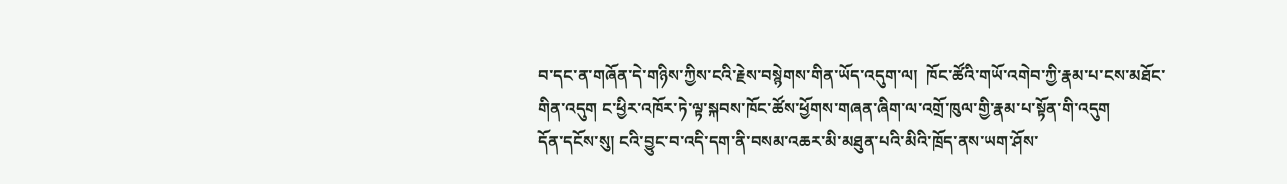བ་དང་ན་གཞོན་དེ་གཉིས་ཀྱིས་ངའི་རྗེས་བསྙེགས་གིན་ཡོད་འདུག་ལ།  ཁོང་ཚོའི་གཡོ་འགེབ་ཀྱི་རྣམ་པ་ངས་མཐོང་གིན་འདུག ང་ཕྱིར་འཁོར་ཏེ་ལྟ་སྐབས་ཁོང་ཚོས་ཕྱོགས་གཞན་ཞིག་ལ་འགྲོ་ཁུལ་གྱི་རྣམ་པ་སྟོན་གི་འདུག
དོན་དངོས་སུ། ངའི་བྱུང་བ་འདི་དག་ནི་བསམ་འཆར་མི་མཐུན་པའི་མིའི་ཁྲོད་ནས་ཡག་ཤོས་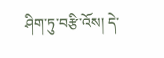ཤིག་ཏུ་བརྩི་འོས། དེ་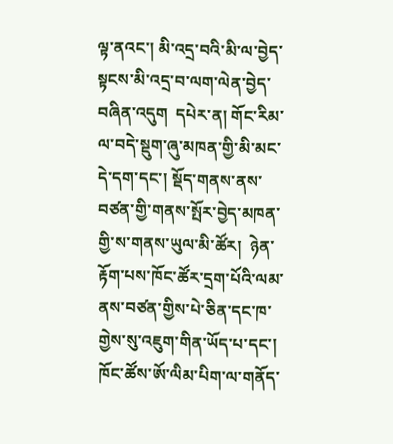ལྟ་ནའང་། མི་འདྲ་བའི་མི་ལ་བྱེད་སྟངས་མི་འདྲ་བ་ལག་ལེན་བྱེད་བཞིན་འདུག  དཔེར་ན། གོང་རིམ་ལ་བདེ་སྡུག་ཞུ་མཁན་གྱི་མི་མང་དེ་དག་དང་། སྡོད་གནས་ནས་བཙན་གྱི་གནས་སྤོར་བྱེད་མཁན་གྱི་ས་གནས་ཡུལ་མི་ཚོར།  ཉེན་རྟོག་པས་ཁོང་ཚོར་དྲག་པོའི་ལམ་ནས་བཙན་གྱིས་པེ་ཅིན་དང་ཁ་གྱེས་སུ་འཇུག་གིན་ཡོད་པ་དང་། ཁོང་ཚོས་ཨོ་ལིམ་པིག་ལ་གནོད་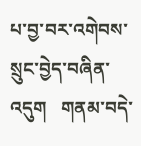པ་བྱ་བར་འགེབས་སྲུང་བྱེད་བཞིན་འདུག   གནམ་བདེ་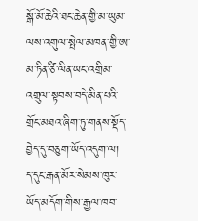སྒོ་མོ་ཆེའི་ཐང་ཆེན་གྱི་མ་ཡུམ་ལས་འགུལ་སྤེལ་མཁན་གྱི་ཨ་མ་ཏིན་ཙི་ལིན་ཡང་འགྲིམ་འགྲུལ་སྟབས་བདེ་མིན་པའི་གྲོང་མཐའ་ཞིག་ཏུ་གནས་སྡོད་བྱེད་དུ་བཅུག་ཡོད་འདུག་ལ། ད་དུང་རྒན་མོར་སེམས་ཁུར་ཡོད་མདོག་གིས་རྒྱལ་ཁབ་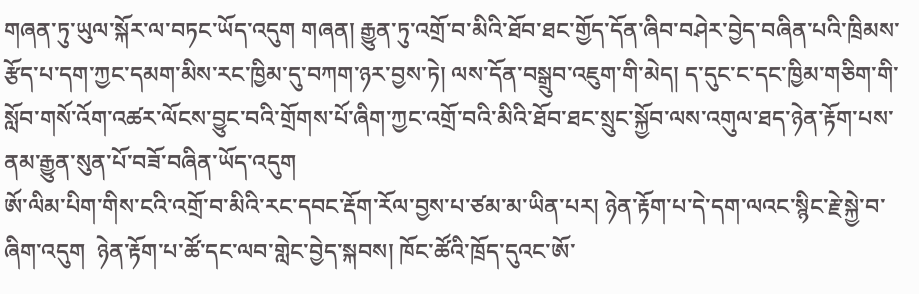གཞན་ཏུ་ཡུལ་སྐོར་ལ་བཏང་ཡོད་འདུག གཞན། རྒྱུན་ཏུ་འགྲོ་བ་མིའི་ཐོབ་ཐང་གྱོད་དོན་ཞིབ་བཤེར་བྱེད་བཞིན་པའི་ཁྲིམས་རྩོད་པ་དག་ཀྱང་དམག་མིས་རང་ཁྱིམ་དུ་བཀག་ཉར་བྱས་ཏེ། ལས་དོན་བསྒྲུབ་འཇུག་གི་མེད། ད་དུང་ང་དང་ཁྱིམ་གཅིག་གི་སློབ་གསོ་འོག་འཚར་ལོངས་བྱུང་བའི་གྲོགས་པོ་ཞིག་ཀྱང་འགྲོ་བའི་མིའི་ཐོབ་ཐང་སྲུང་སྐྱོབ་ལས་འགུལ་ཐད་ཉེན་རྟོག་པས་ནམ་རྒྱུན་སུན་པོ་བཟོ་བཞིན་ཡོད་འདུག
ཨོ་ལིམ་པིག་གིས་ངའི་འགྲོ་བ་མིའི་རང་དབང་རྡོག་རོལ་བྱས་པ་ཙམ་མ་ཡིན་པར། ཉེན་རྟོག་པ་དེ་དག་ལའང་སྙིང་རྗེ་སྐྱེ་བ་ཞིག་འདུག  ཉེན་རྟོག་པ་ཚོ་དང་ལབ་གླེང་བྱེད་སྐབས། ཁོང་ཚོའི་ཁྲོད་དུའང་ཨོ་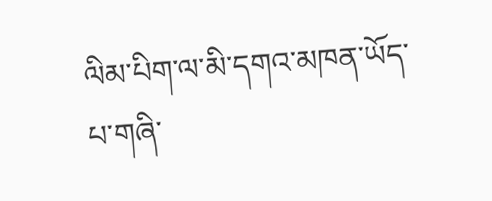ལིམ་པིག་ལ་མི་དགའ་མཁན་ཡོད་པ་གཞི་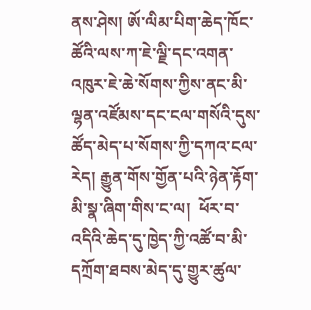ནས་ཤེས། ཨོ་ལིམ་པིག་ཆེད་ཁོང་ཚོའི་ལས་ཀ་ཇེ་ལྗི་དང་འགན་འཁུར་ཇེ་ཆེ་སོགས་ཀྱིས་ནང་མི་ལྷན་འཛོམས་དང་ངལ་གསོའི་དུས་ཚོད་མེད་པ་སོགས་ཀྱི་དཀའ་ངལ་རེད། རྒྱུན་གོས་གྱོན་པའི་ཉེན་རྟོག་མི་སྣ་ཞིག་གིས་ང་ལ།  ཕོར་བ་འདིའི་ཆེད་དུ་ཁྱེད་ཀྱི་འཚོ་བ་མི་དཀྲོག་ཐབས་མེད་དུ་གྱུར་ཚུལ་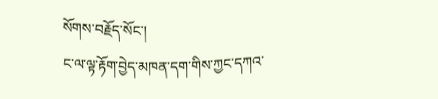སོགས་བརྗོད་སོང་།
ང་ལ་ལྟ་རྟོག་བྱེད་མཁན་དག་གིས་ཀྱང་དཀའ་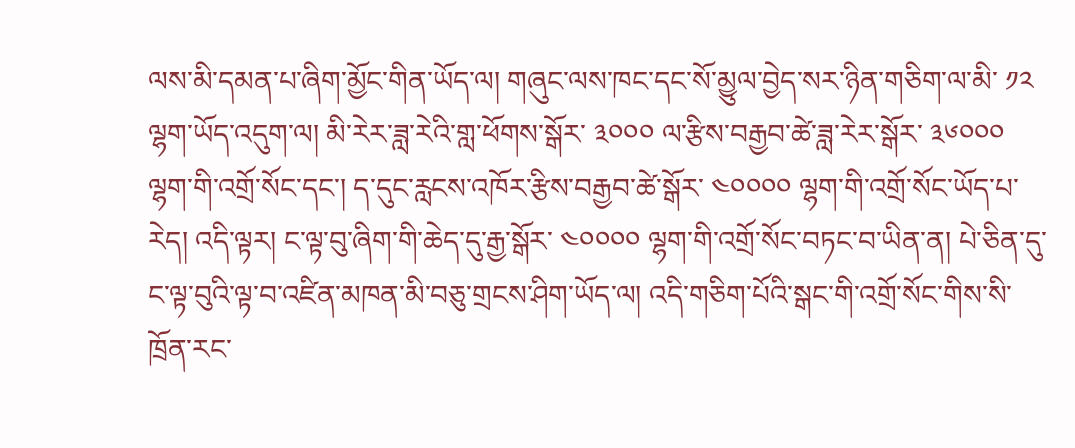ལས་མི་དམན་པ་ཞིག་མྱོང་གིན་ཡོད་ལ། གཞུང་ལས་ཁང་དང་སོ་མྱུལ་བྱེད་སར་ཉིན་གཅིག་ལ་མི་ ༡༢ ལྷག་ཡོད་འདུག་ལ། མི་རེར་ཟླ་རེའི་གླ་ཕོགས་སྒོར་ ༣༠༠༠ ལ་རྩིས་བརྒྱབ་ཚེ་ཟླ་རེར་སྒོར་ ༣༦༠༠༠ ལྷག་གི་འགྲོ་སོང་དང་། ད་དུང་རླངས་འཁོར་རྩིས་བརྒྱབ་ཚེ་སྒོར་ ༤༠༠༠༠ ལྷག་གི་འགྲོ་སོང་ཡོད་པ་རེད། འདི་ལྟར། ང་ལྟ་བུ་ཞིག་གི་ཆེད་དུ་རྒྱ་སྒོར་ ༤༠༠༠༠ ལྷག་གི་འགྲོ་སོང་བཏང་བ་ཡིན་ན། པེ་ཅིན་དུ་ང་ལྟ་བུའི་ལྟ་བ་འཛིན་མཁན་མི་བཅུ་གྲངས་ཤིག་ཡོད་ལ། འདི་གཅིག་པོའི་སྒང་གི་འགྲོ་སོང་གིས་སི་ཁྲོན་རང་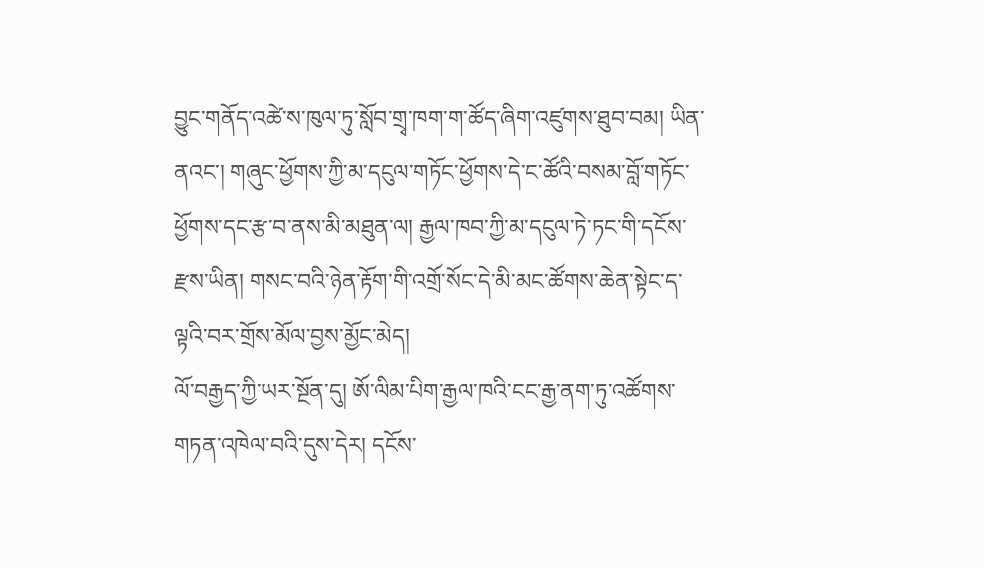བྱུང་གནོད་འཚེ་ས་ཁུལ་ཏུ་སློབ་གྲྭ་ཁག་ག་ཚོད་ཞིག་འཛུགས་ཐུབ་བམ། ཡིན་ནའང་། གཞུང་ཕྱོགས་ཀྱི་མ་དངུལ་གཏོང་ཕྱོགས་དེ་ང་ཚོའི་བསམ་བློ་གཏོང་ཕྱོགས་དང་རྩ་བ་ནས་མི་མཐུན་ལ། རྒྱལ་ཁབ་ཀྱི་མ་དངུལ་ཏེ་ཏང་གི་དངོས་རྫས་ཡིན། གསང་བའི་ཉེན་རྟོག་གི་འགྲོ་སོང་དེ་མི་མང་ཚོགས་ཆེན་སྟེང་ད་ལྟའི་བར་གྲོས་མོལ་བྱས་མྱོང་མེད།
ལོ་བརྒྱད་ཀྱི་ཡར་སྔོན་དུ། ཨོ་ལིམ་པིག་རྒྱལ་ཁའི་ངང་རྒྱ་ནག་ཏུ་འཚོགས་གཏན་འཁེལ་བའི་དུས་དེར། དངོས་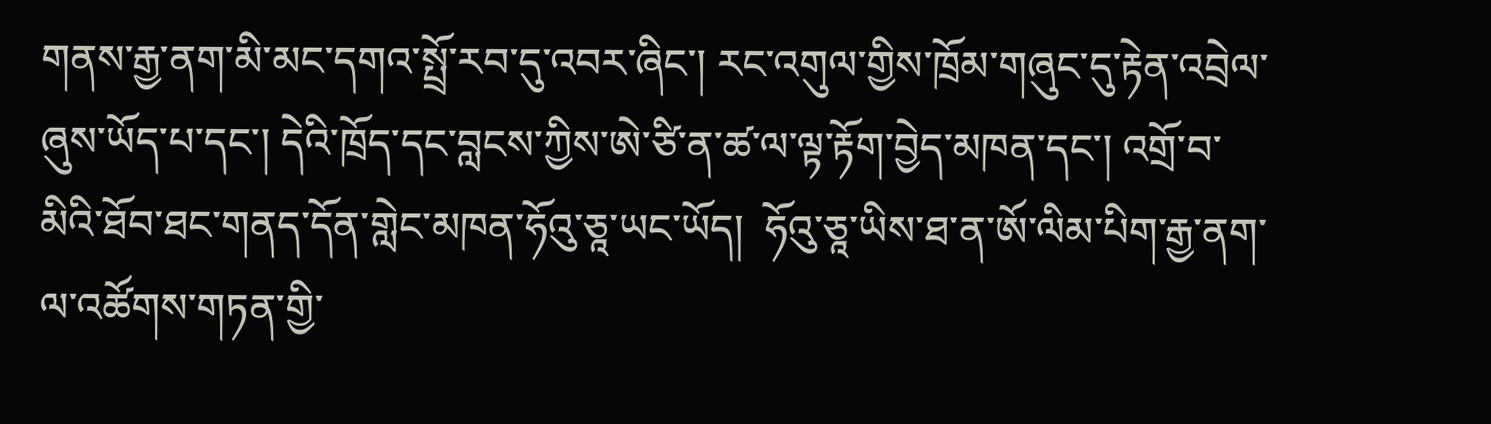གནས་རྒྱ་ནག་མི་མང་དགའ་སྤྲོ་རབ་དུ་འབར་ཞིང་། རང་འགུལ་གྱིས་ཁྲོམ་གཞུང་དུ་རྟེན་འབྲེལ་ཞུས་ཡོད་པ་དང་། དེའི་ཁྲོད་དང་བླངས་ཀྱིས་ཨེ་ཙི་ན་ཚ་ལ་ལྟ་རྟོག་བྱེད་མཁན་དང་། འགྲོ་བ་མིའི་ཐོབ་ཐང་གནད་དོན་གླེང་མཁན་ཧོའུ་ཅཱ་ཡང་ཡོད།  ཧོའུ་ཅཱ་ཡིས་ཐ་ན་ཨོ་ལིམ་པིག་རྒྱ་ནག་ལ་འཚོགས་གཏན་གྱི་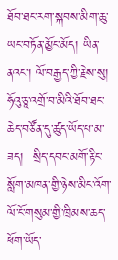ཐོབ་ཐང་རག་སྐབས་མིག་ཆུ་ཡང་བཏོན་མྱོང་མོད། ཡིན་ནའང་། ལོ་བརྒྱད་ཀྱི་རྗེས་སུ། ཧོའུ་ཅཱ་འགྲོ་བ་མིའི་ཐོབ་ཐང་ཆེད་བཙོན་དུ་ཚུད་ཡོད་པ་མ་ཟད།  སྲིད་དབང་མགོ་རྟིང་སློག་མཁན་གྱི་ཉེས་མིང་འོག་ལོ་ངོ་གསུམ་གྱི་ཁྲིམས་ཆད་ཕོག་ཡོད་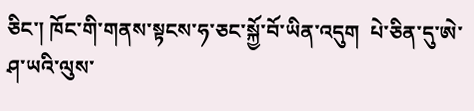ཅིང་། ཁོང་གི་གནས་སྟངས་ཧ་ཅང་སྐྱོ་བོ་ཡིན་འདུག  པེ་ཅིན་དུ་ཨེ་ཤ་ཡའི་ལུས་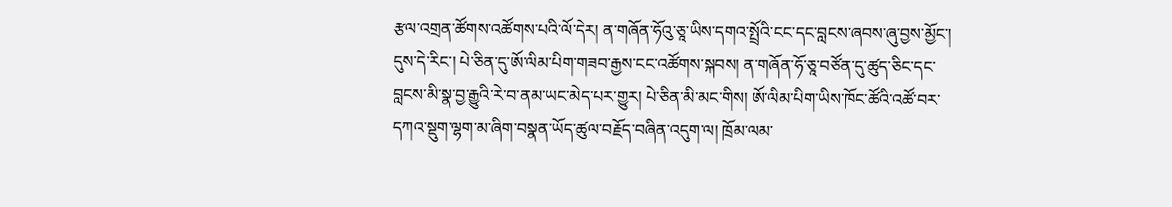རྩལ་འགྲན་ཚོགས་འཚོགས་པའི་ལོ་དེར། ན་གཞོན་ཧོའུ་ཅཱ་ཡིས་དགའ་སྤྲོའི་ངང་དང་བླངས་ཞབས་ཞུ་བྱས་མྱོང་། དུས་དེ་རིང་། པེ་ཅིན་དུ་ཨོ་ལིམ་པིག་གཟབ་རྒྱས་ངང་འཚོགས་སྐབས། ན་གཞོན་ཧོ་ཅཱ་བཙོན་དུ་ཚུད་ཅིང་དང་བླངས་མི་སྣ་བྱ་རྒྱུའི་རེ་བ་ནམ་ཡང་མེད་པར་གྱུར། པེ་ཅིན་མི་མང་གིས། ཨོ་ལིམ་པིག་ཡིས་ཁོང་ཚོའི་འཚོ་བར་དཀའ་སྡུག་ལྷག་མ་ཞིག་བསྣན་ཡོད་ཚུལ་བརྗོད་བཞིན་འདུག་ལ། ཁྲོམ་ལམ་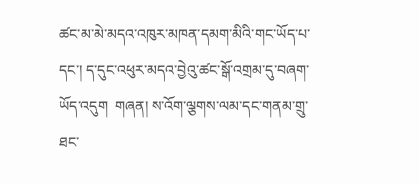ཚང་མ་མེ་མདའ་འཁུར་མཁན་དམག་མིའི་གང་ཡོད་པ་དང་། ད་དུང་འཕུར་མདའ་བྱེའུ་ཚང་སྒོ་འགྲམ་དུ་བཞག་ཡོད་འདུག  གཞན། ས་འོག་ལྕགས་ལམ་དང་གནམ་གྲུ་ཐང་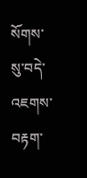སོགས་སུ་བདེ་འཇགས་བརྟག་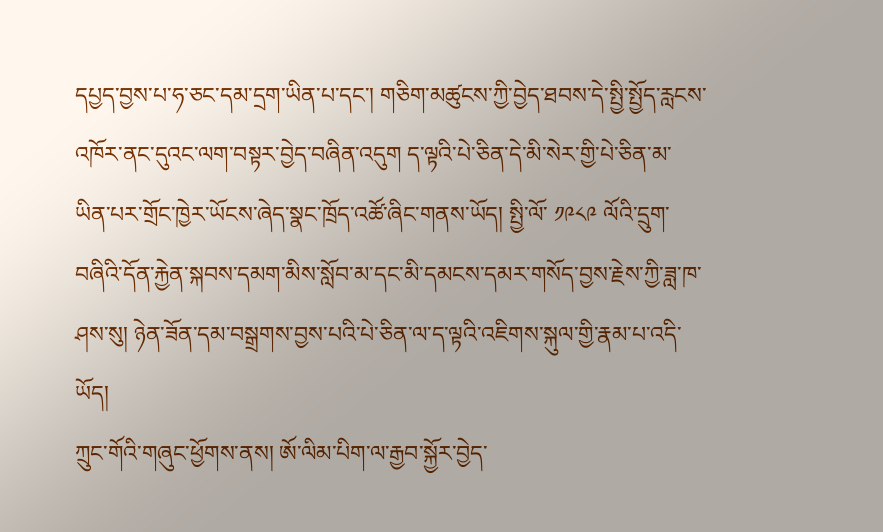དཔྱད་བྱས་པ་ཧ་ཅང་དམ་དྲག་ཡིན་པ་དང་། གཅིག་མཚུངས་ཀྱི་བྱེད་ཐབས་དེ་སྤྱི་སྤྱོད་རླངས་འཁོར་ནང་དུའང་ལག་བསྟར་བྱེད་བཞིན་འདུག ད་ལྟའི་པེ་ཅིན་དེ་མི་སེར་གྱི་པེ་ཅིན་མ་ཡིན་པར་གྲོང་ཁྱེར་ཡོངས་ཞེད་སྣང་ཁྲོད་འཚོ་ཞིང་གནས་ཡོད། སྤྱི་ལོ་ ༡༩༨༩ ལོའི་དྲུག་བཞིའི་དོན་རྐྱེན་སྐབས་དམག་མིས་སློབ་མ་དང་མི་དམངས་དམར་གསོད་བྱས་རྗེས་ཀྱི་ཟླ་ཁ་ཤས་སུ། ཉེན་ཟོན་དམ་བསྒྲགས་བྱས་པའི་པེ་ཅིན་ལ་ད་ལྟའི་འཇིགས་སྐུལ་གྱི་རྣམ་པ་འདི་ཡོད།
ཀྲུང་གོའི་གཞུང་ཕྱོགས་ནས། ཨོ་ལིམ་པིག་ལ་རྒྱབ་སྐྱོར་བྱེད་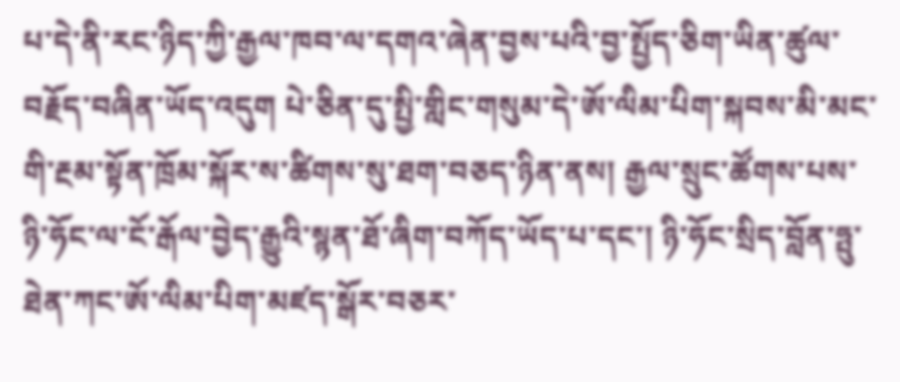པ་དེ་ནི་རང་ཉིད་ཀྱི་རྒྱལ་ཁབ་ལ་དགའ་ཞེན་བྱས་པའི་བྱ་སྤྱོད་ཅིག་ཡིན་ཚུལ་བརྗོད་བཞིན་ཡོད་འདུག པེ་ཅིན་དུ་སྤྱི་གླིང་གསུམ་དེ་ཨོ་ལིམ་པིག་སྐབས་མི་མང་གི་རྔམ་སྟོན་ཁྲོམ་སྐོར་ས་ཚིགས་སུ་ཐག་བཅད་ཉིན་ནས། རྒྱལ་སྲུང་ཚོགས་པས་ཉི་ཧོང་ལ་ངོ་རྒོལ་བྱེད་རྒྱུའི་སྙན་ཐོ་ཞིག་བཀོད་ཡོད་པ་དང་། ཉི་ཧོང་སྲིད་བློན་ཧྤུ་ཐེན་ཀང་ཨོ་ལིམ་པིག་མཛད་སྒོར་བཅར་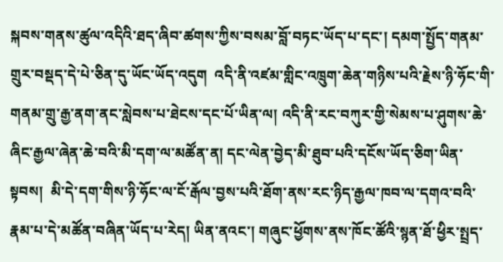སྐབས་གནས་ཚུལ་འདིའི་ཐད་ཞིབ་ཚགས་ཀྱིས་བསམ་བློ་བཏང་ཡོད་པ་དང་། དམག་སྤྱོད་གནམ་གྲུར་བསྡད་དེ་པེ་ཅིན་དུ་ཡོང་ཡོད་འདུག  འདི་ནི་འཛམ་གླིང་འཁྲུག་ཆེན་གཉིས་པའི་རྗེས་ཉི་ཧོང་གི་གནམ་གྲུ་རྒྱ་ནག་ནང་སླེབས་པ་ཐེངས་དང་པོ་ཡིན་ལ། འདི་ནི་རང་བཀུར་གྱི་སེམས་པ་ཤུགས་ཆེ་ཞིང་རྒྱལ་ཞེན་ཆེ་བའི་མི་དག་ལ་མཚོན་ན། དང་ལེན་བྱེད་མི་ཐུབ་པའི་དངོས་ཡོད་ཅིག་ཡིན་སྟབས།  མི་དེ་དག་གིས་ཉི་ཧོང་ལ་ངོ་རྒོལ་བྱས་པའི་ཐོག་ནས་རང་ཉིད་རྒྱལ་ཁབ་ལ་དགའ་བའི་རྣམ་པ་དེ་མཚོན་བཞིན་ཡོད་པ་རེད། ཡིན་ནའང་། གཞུང་ཕྱོགས་ནས་ཁོང་ཚོའི་སྙན་ཐོ་ཕྱིར་སྤྲད་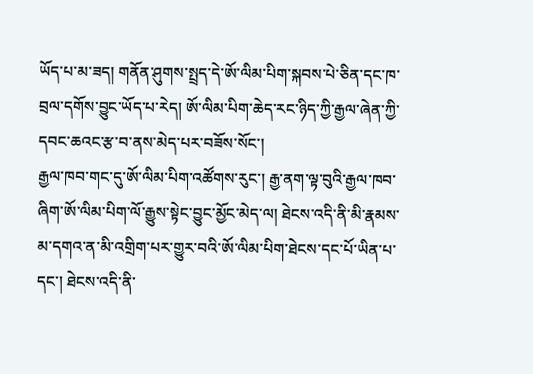ཡོད་པ་མ་ཟད། གནོན་ཤུགས་སྤྲད་དེ་ཨོ་ལིམ་པིག་སྐབས་པེ་ཅིན་དང་ཁ་བྲལ་དགོས་བྱུང་ཡོད་པ་རེད། ཨོ་ལིམ་པིག་ཆེད་རང་ཉིད་ཀྱི་རྒྱལ་ཞེན་ཀྱི་དབང་ཆའང་རྩ་བ་ནས་མེད་པར་བཟོས་སོང་།
རྒྱལ་ཁབ་གང་དུ་ཨོ་ལིམ་པིག་འཚོགས་རུང་། རྒྱ་ནག་ལྟ་བུའི་རྒྱལ་ཁབ་ཞིག་ཨོ་ལིམ་པིག་ལོ་རྒྱུས་སྟེང་བྱུང་མྱོང་མེད་ལ། ཐེངས་འདི་ནི་མི་རྣམས་མ་དགའ་ན་མི་འགྲིག་པར་གྱུར་བའི་ཨོ་ལིམ་པིག་ཐེངས་དང་པོ་ཡིན་པ་དང་། ཐེངས་འདི་ནི་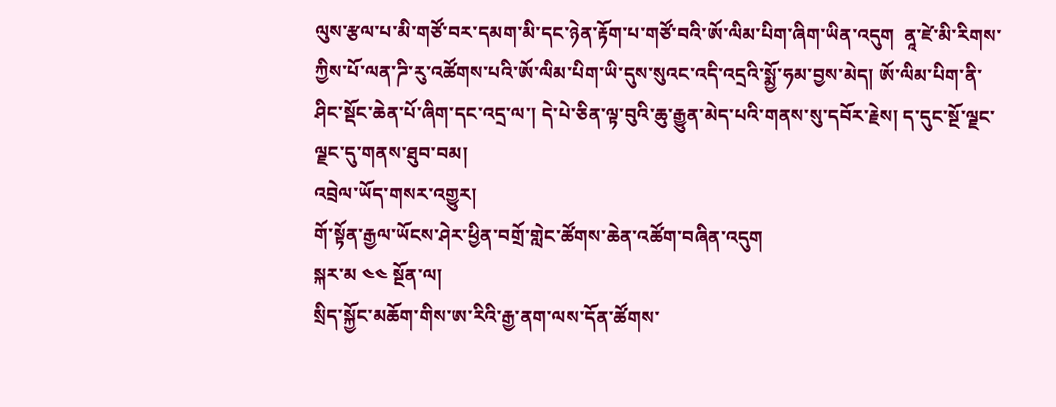ལུས་རྩལ་པ་མི་གཙོ་བར་དམག་མི་དང་ཉེན་རྟོག་པ་གཙོ་བའི་ཨོ་ལིམ་པིག་ཞིག་ཡིན་འདུག  ནཱ་ཛེ་མི་རིགས་ཀྱིས་པོ་ལན་ཌི་རུ་འཚོགས་པའི་ཨོ་ལིམ་པིག་ཡི་དུས་སུའང་འདི་འདྲའི་སྨྱོ་ཧམ་བྱས་མེད། ཨོ་ལིམ་པིག་ནི་ཤིང་སྡོང་ཆེན་པོ་ཞིག་དང་འདྲ་ལ་། དེ་པེ་ཅིན་ལྟ་བུའི་ཆུ་རྒྱུན་མེད་པའི་གནས་སུ་དབོར་རྗེས། ད་དུང་སྔོ་ལྗང་ལྗང་དུ་གནས་ཐུབ་བམ།
འབྲེལ་ཡོད་གསར་འགྱུར།
གོ་སྟོན་རྒྱལ་ཡོངས་ཤེར་ཕྱིན་བགྲོ་གླེང་ཚོགས་ཆེན་འཚོག་བཞིན་འདུག
སྐར་མ ༤༤ སྔོན་ལ།
སྲིད་སྐྱོང་མཆོག་གིས་ཨ་རིའི་རྒྱ་ནག་ལས་དོན་ཚོགས་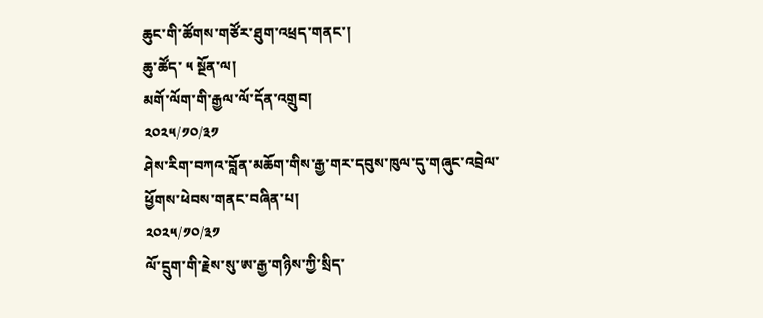ཆུང་གི་ཚོགས་གཙོར་ཐུག་འཕྲད་གནང་།
ཆུ་ཚོད་ ༥ སྔོན་ལ།
མགོ་ལོག་གི་རྒྱལ་ལོ་དོན་འགྲུབ།
༢༠༢༥/༡༠/༣༡
ཤེས་རིག་བཀའ་བློན་མཆོག་གིས་རྒྱ་གར་དབུས་ཁུལ་དུ་གཞུང་འབྲེལ་ཕྱོགས་ཕེབས་གནང་བཞིན་པ།
༢༠༢༥/༡༠/༣༡
ལོ་དྲུག་གི་རྗེས་སུ་ཨ་རྒྱ་གཉིས་ཀྱི་སྲིད་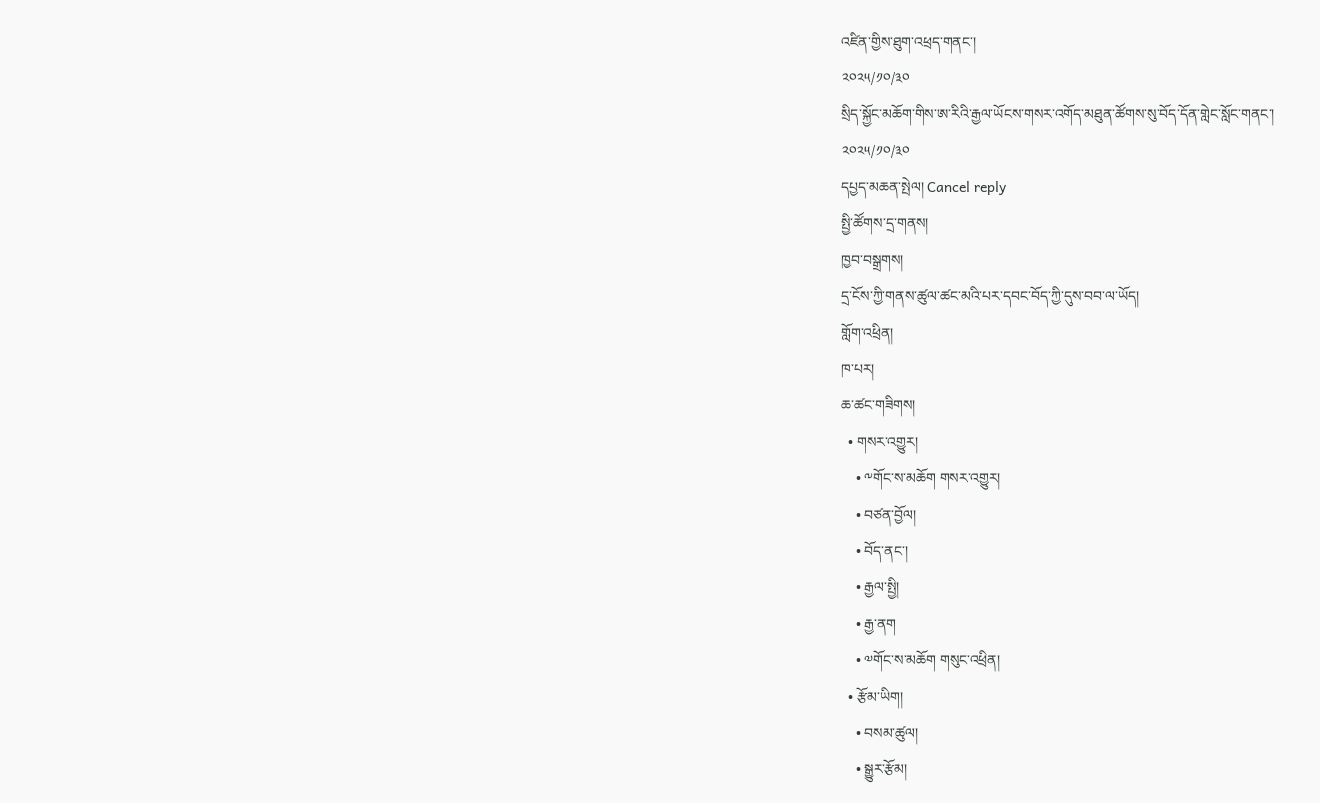འཛིན་གྱིས་ཐུག་འཕྲད་གནང་།
༢༠༢༥/༡༠/༣༠
སྲིད་སྐྱོང་མཆོག་གིས་ཨ་རིའི་རྒྱལ་ཡོངས་གསར་འགོད་མཐུན་ཚོགས་སུ་བོད་དོན་གླེང་སློང་གནང་།
༢༠༢༥/༡༠/༣༠
དཔྱད་མཆན་སྤེལ། Cancel reply
སྤྱི་ཚོགས་དྲ་གནས།
ཁྱབ་བསྒྲགས།
དྲ་ངོས་ཀྱི་གནས་ཚུལ་ཚང་མའི་པར་དབང་བོད་ཀྱི་དུས་བབ་ལ་ཡོད།
གློག་འཕྲིན།
ཁ་པར།
ཆ་ཚང་གཟིགས།
  • གསར་འགྱུར།
    • ༸གོང་ས་མཆོག གསར་འགྱུར།
    • བཙན་བྱོལ།
    • བོད་ནང་།
    • རྒྱལ་སྤྱི།
    • རྒྱ་ནག
    • ༧གོང་ས་མཆོག གསུང་འཕྲིན།
  • རྩོམ་ཡིག།
    • བསམ་ཚུལ།
    • སྒྱུར་རྩོམ།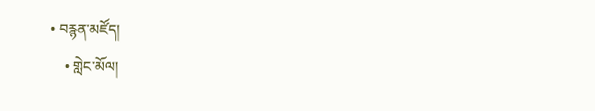• བརྙན་མཛོད།
    • གླེང་མོལ།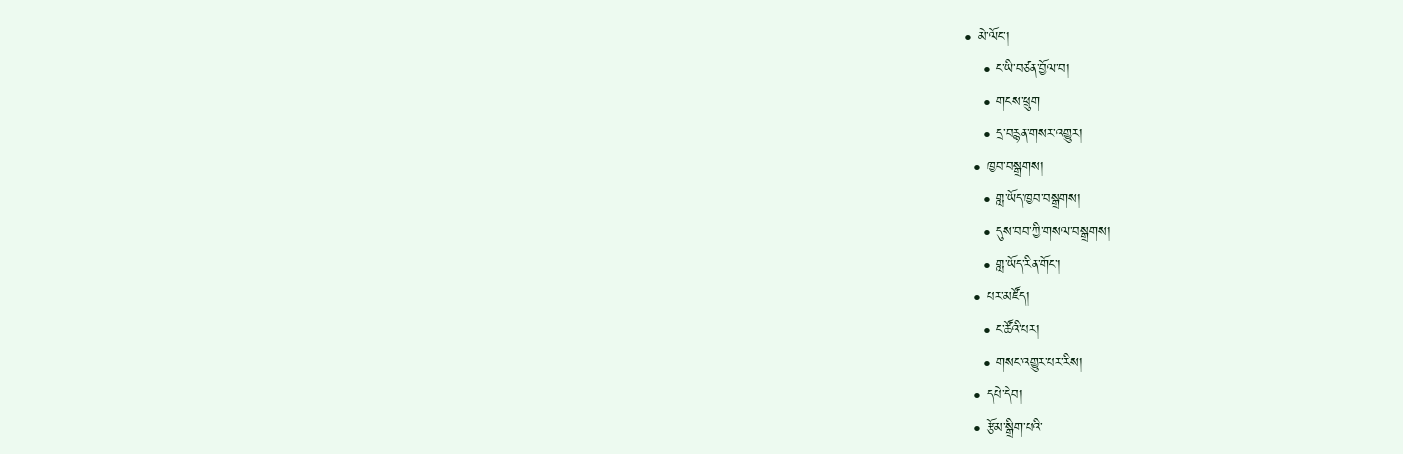• མེ་ལོང་།
    • ང་ཡི་བཙན་བྱོལ་བ།
    • གངས་ཕྲུག
    • དྲ་བརྙན་གསར་འགྱུར།
  • ཁྱབ་བསྒྲགས།
    • གླ་ཡོད་ཁྱབ་བསྒྲགས།
    • དུས་བབ་ཀྱི་གསལ་བསྒྲགས།
    • གླ་ཡོད་རིན་གོང་།
  • པར་མཛོད།
    • ང་ཚོའི་པར།
    • གསང་འགྱུར་པར་རིས།
  • དཔེ་དེབ།
  • རྩོམ་སྒྲིག་པའི་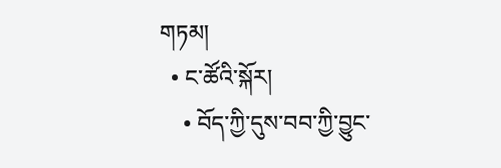གཏམ།
  • ང་ཚོའི་སྐོར།
    • བོད་ཀྱི་དུས་བབ་ཀྱི་བྱུང་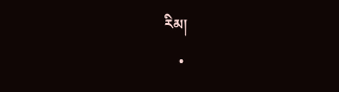རིམ།
    •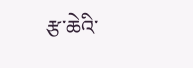རྩ་ཆེའི་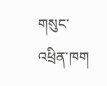གསུང་འཕྲིན་ཁག